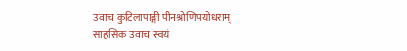उवाच कुटिलापाङ्गी पीनश्रोणिपयोधराम्
साहसिक उवाच स्वयं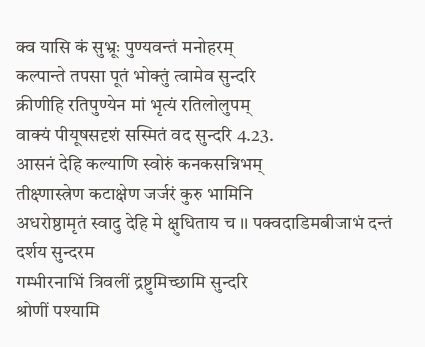क्व यासि कं सुभ्रूः पुण्यवन्तं मनोहरम्
कल्पान्ते तपसा पूतं भोक्तुं त्वामेव सुन्दरि
क्रीणीहि रतिपुण्येन मां भृत्यं रतिलोलुपम्
वाक्यं पीयूषसदृशं सस्मितं वद सुन्दरि 4.23.
आसनं देहि कल्याणि स्वोरुं कनकसन्निभम्
तीक्ष्णास्त्रेण कटाक्षेण जर्जरं कुरु भामिनि
अधरोष्ठामृतं स्वादु देहि मे क्षुधिताय च ।। पक्वदाडिमबीजाभं दन्तं दर्शय सुन्दरम
गम्भीरनाभिं त्रिवलीं द्रष्टुमिच्छामि सुन्दरि
श्रोणीं पश्यामि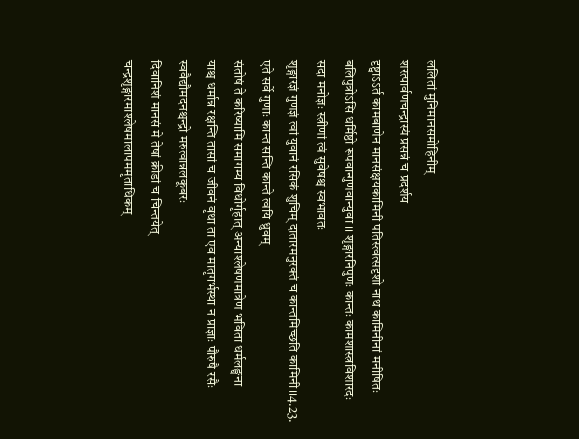ललितां मुनिमानसमोहिनीम्
शरत्पार्वणचन्द्रास्यं प्रसन्नं च प्रदर्शय
दृष्ट्वाऽऽर्त कामबाणेन मानसंक्षयकामिनी पतिस्त्वत्सदृशो नाथ कामिनीनां मनीषितः
बलिपुत्रोऽसि धर्मिष्ठो रूपवान्गुणवान्युवा ।। शृङ्गारनिपुणः कान्तः कामशास्त्रविशारदः
सदा मनोज्ञः स्त्रीणां त्वं सुवेषश्च स्वभावतः
शृङ्गारज्ञं गुणज्ञं त्वां युवानं रसिकं शुचिम् दातारमनुरक्तं च कान्तमिच्छति कामिनी।।4.23.
एते सर्वे गुणाः कान्त सन्ति कान्ते त्वयि ध्रुवम्
संतोषं ते करिष्यामि समागम्य विधोर्गृहात् अन्याश्लेषणमात्रेण भविता धर्मलङ्घना
याश्च धर्मान्न रक्षन्ति तासां च जीवनं वृथा ता एव मातृगर्भस्था न प्राज्ञाः पौरुषै रसैः
स्ववैद्यौमदनश्चन्द्रो मरुत्वान्नलकूबरः
दिवानिशं मानसं मे तेषां क्रीडां च चिन्तयेत्
चन्द्रशृङ्गारमाश्लेषमालापममृताधिकम्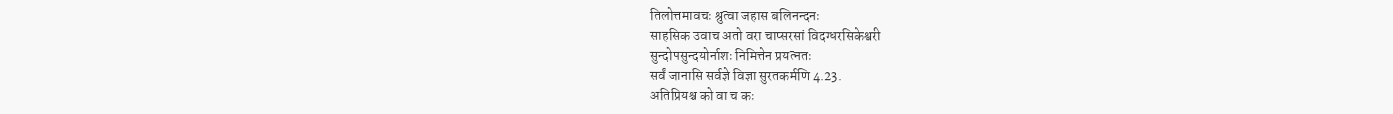तिलोत्तमावचः श्रुत्वा जहास बलिनन्दनः
साहसिक उवाच अतो वरा चाप्सरसां विदग्धरसिकेश्वरी
सुन्दोपसुन्दयोर्नाशः निमित्तेन प्रयत्नतः
सर्वं जानासि सर्वज्ञे विज्ञा सुरतकर्मणि 4.23.
अतिप्रियश्च को वा च कः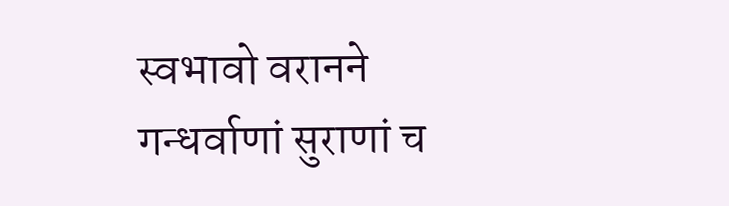स्वभावो वरानने
गन्धर्वाणां सुराणां च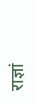राज्ञां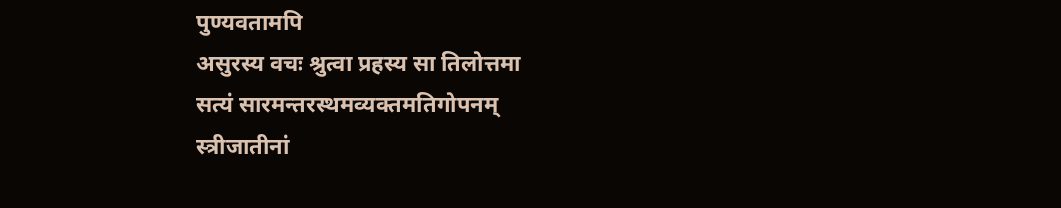पुण्यवतामपि
असुरस्य वचः श्रुत्वा प्रहस्य सा तिलोत्तमा
सत्यं सारमन्तरस्थमव्यक्तमतिगोपनम्
स्त्रीजातीनां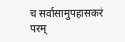च सर्वासामुपहासकरं परम्